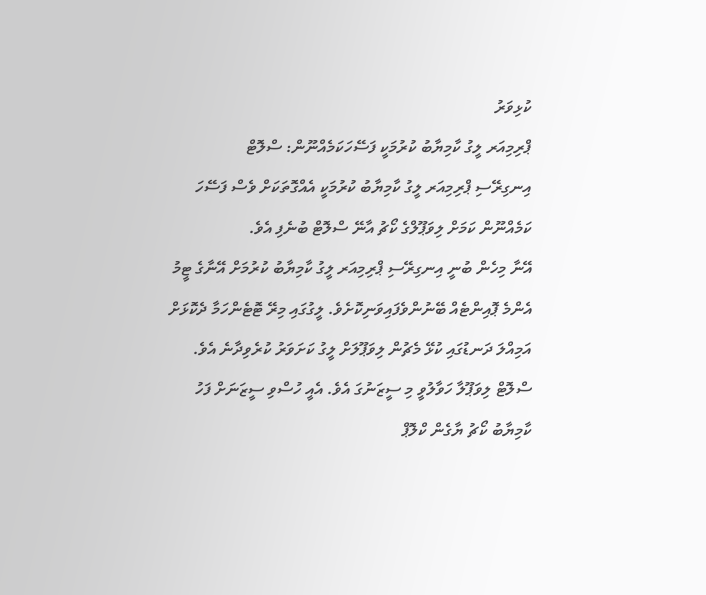ކުޅިވަރު
ޕްރިމިއަރ ލީގު ކާމިޔާބު ކުރުމަކީ ފަސޭހަކަމެއްނޫން: ސްލޮޓް
އިނގިރޭސި ޕްރިމިއަރ ލީގު ކާމިޔާބު ކުރުމަކީ އެއްގޮތަކަށް ވެސް ފަސޭހަ ކަމެއްނޫން ކަމަށް ލިވަޕޫލްގެ ކޯޗު އާނޭ ސްލޮޓް ބުނެފި އެވެ.
އޭނާ މިހެން ބުނީ އިނގިރޭސި ޕްރިމިއަރ ލީގު ކާމިޔާބު ކުރުމަށް އޭނާގެ ޓީމު އެންމެ ޕޮއިންޓެއް ބޭނުންވެފައިވަނިކޮށެވެ. ލީގުގައި މިރޭ ޓޮޓެންހަމާ ދެކޮޅަށް އަމިއްލަ ދަނޑުގައި ކުޅޭ މެޗުން ލިވަޕޫލަށް ލީގު ކަށަވަރު ކުރެވިދާނެ އެވެ.
ސްލޮޓް ލިވަޕޫލާ ހަވާލުވީ މި ސީޒަނުގަ އެވެ. އެއީ ހުސްވި ސީޒަނަށް ފަހު ކާމިޔާބު ކޯޗު ޔާގެން ކްލޮޕް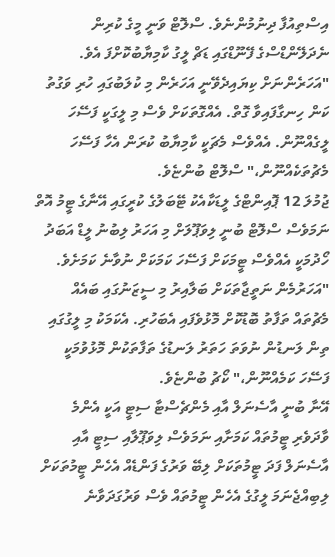އިސްތިއުފާ ދިނުމުންނެވެ. ސްލޮޓް ވަނީ މީގެ ކުރިން ނެދަލޭންޑްސްގެ ފޭނޫޑްގައި ޑަޗް ލީގު ކާމިޔާބުކޮށްފަ އެވެ.
"އަހަރެންނަށް ކިޔައިދެވޭނީ އަހަރެން މި ކުލަބުގައި ހުރި ވަގުތު ކަން ހިނގާފައިވާ ގޮތް. އެއްގޮތަކަށް ވެސް މި ލީގަކީ ފަސޭހަ ލީގެއްނޫން. އެއްވެސް މެޗަކީ ކާމިޔާބު ކުރަން އެހާ ފަސޭހަ މެޗުތަކެއްނޫން،" ސްލޮޓް ބުންޏެވެ.
ޖުމުލަ 12 ޕޮއިންޓްގެ ލީޑަކާއެކު ޓޭބަލުގެ ކުރީގައި އޭނާގެ ޓީމު އޮތް ނަމަވެސް ސްލޮޓް ބުނީ ލިވަޕޫލަށް މި އަހަރު ލިބުނު ލީޑް އަބަދު ހޯދުމަކީ އެއްވެސް ޓީމަކަށް ފަސޭހަ ކަމަކަށް ނުވާނެ ކަމަށެވެ.
"އަހަރުމެން ނަތީޖާތަކަށް ބަލާއިރު މި ސީޒަނުގައި ބައެއް މެޗުތައް ތަފާތު ބޮޑުކޮށް މޮޅުވެފައި އެބަހުރި. އެކަމަކު މި ލީގުގައި ތިން ލަނޑުން ނުވަތަ ހަތަރު ލަނޑުގެ ތަފާތަކުން މޮޅުވުމަކީ ފަސޭހަ ކަމެއްނޫން،" ކޯޗު ބުންޏެވެ.
އޭނާ ބުނީ އާސެނަލް އާއި މެންޗެސްޓާ ސިޓީ އަކީ އެންމެ ވާދަވެރި ޓީމުތައް ކަމަށާއި ނަމަވެސް ލިވަޕޫލާއި ސިޓީ އާއި އާސެނަލް ފަދަ ޓީމުތަކަށް ލިބޭ ވަރުގެ ފަންޑެއް އެހެން ޓީމުތަކަށް ލިބިއްޖެނަމަ ލީގުގެ އެހެން ޓީމުތައް ވެސް ވަރުގަދަވާނެ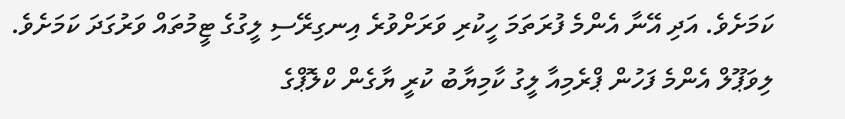ކަމަށެވެ. އަދި އޭނާ އެންމެ ފުރަތަމަ ހީކުރި ވަރަށްވުރެ އިނގިރޭސި ލީގުގެ ޓީމުތައް ވަރުގަދަ ކަމަށެވެ.
ލިވަޕޫލް އެންމެ ފަހުން ޕްރެމިއާ ލީގު ކާމިޔާބު ކުރީ ޔާގެން ކްލޮޕްގެ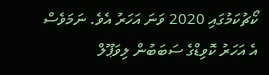ކޯޗުކަމުގައި 2020 ވަނަ އަހަރު އެވެ. ނަމަވެސް އެ އަހަރު ކޮވިޑްގެ ސަބަބުން ލިވަޕޫލް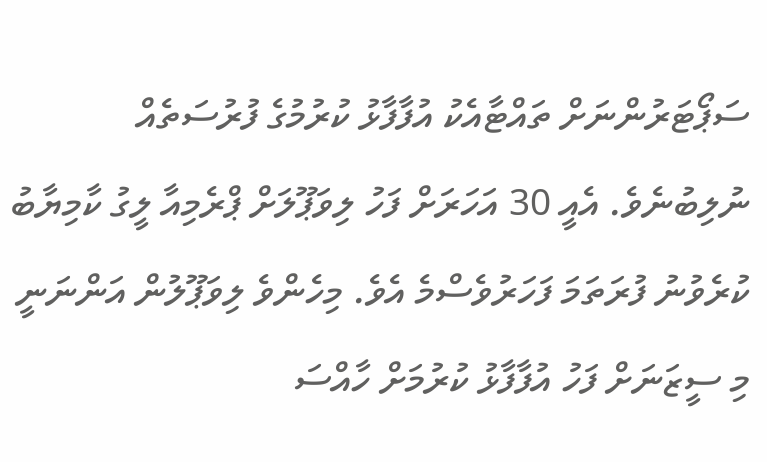ސަޕޯޓަރުންނަށް ތައްޓާއެކު އުފާފާޅު ކުރުމުގެ ފުރުސަތެއް ނުލިބުނެވެ. އެއީ 30 އަހަރަށް ފަހު ލިވަޕޫލަށް ޕްރެމިއާ ލީގު ކާމިޔާބު ކުރެވުނު ފުރަތަމަ ފަހަރުވެސްމެ އެވެ. މިހެންވެ ލިވަޕޫލުން އަންނަނީ މި ސީޒަނަށް ފަހު އުފާފާޅު ކުރުމަށް ހާއްސަ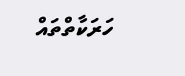ހަރަކާތްތައް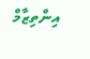އިންތިޒާމް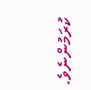ކުރަމުންނެވެ.